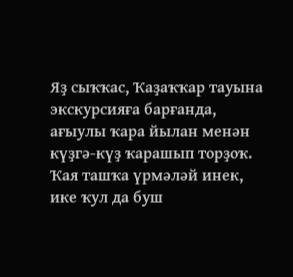Яҙ сыҡҡас, Ҡаҙаҡҡар тауына экскурсияға барғанда, ағыулы ҡара йылан менән күҙгә-күҙ ҡарашып торҙоҡ. Ҡая ташҡа үрмәләй инек, ике ҡул да буш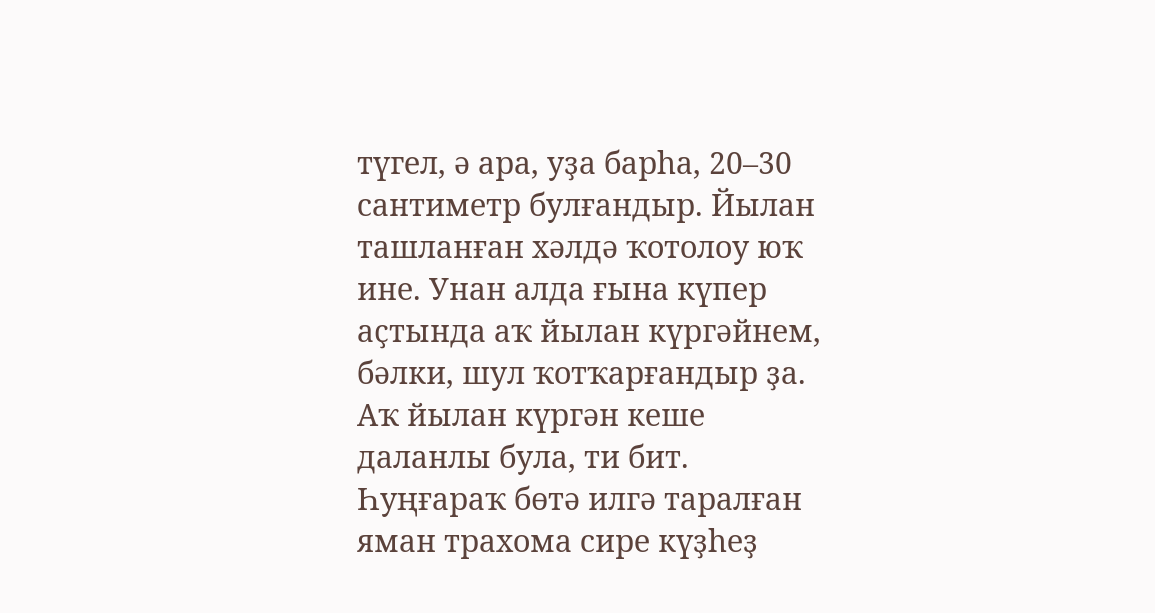түгел, ә ара, уҙа барһа, 20–30 сантиметр булғандыр. Йылан ташланған хәлдә ҡотолоу юҡ ине. Унан алда ғына күпер аҫтында аҡ йылан күргәйнем, бәлки, шул ҡотҡарғандыр ҙа. Аҡ йылан күргән кеше даланлы була, ти бит.
Һуңғараҡ бөтә илгә таралған яман трахома сире күҙһеҙ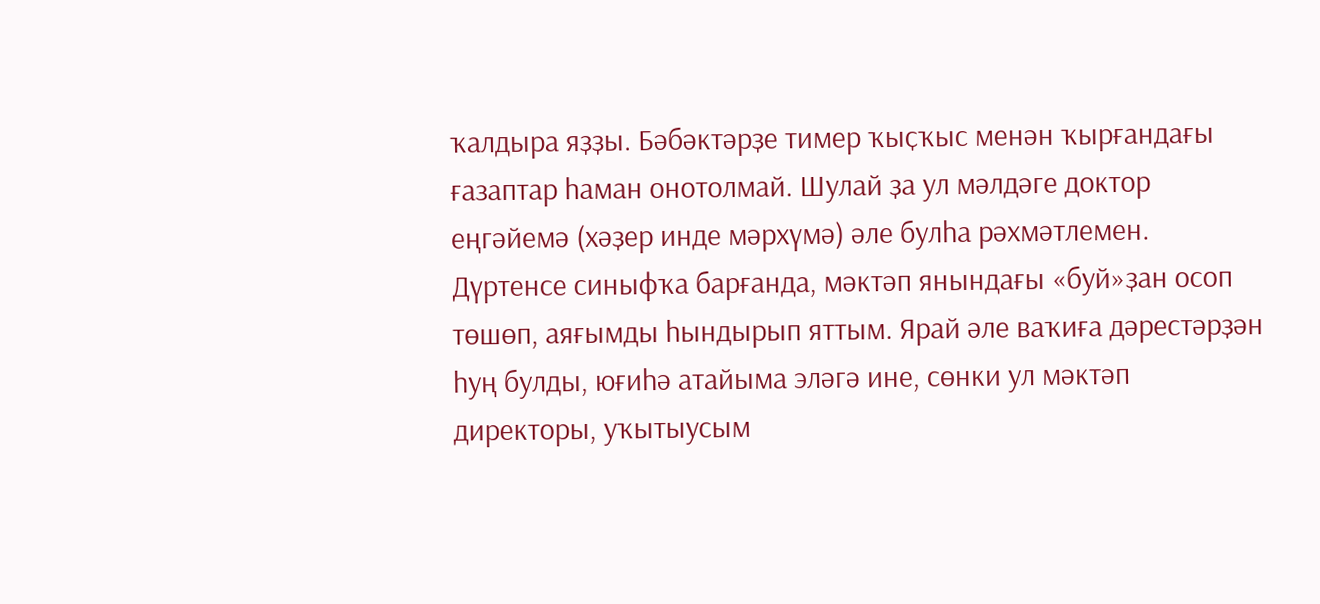ҡалдыра яҙҙы. Бәбәктәрҙе тимер ҡыҫҡыс менән ҡырғандағы ғазаптар һаман онотолмай. Шулай ҙа ул мәлдәге доктор еңгәйемә (хәҙер инде мәрхүмә) әле булһа рәхмәтлемен.
Дүртенсе синыфҡа барғанда, мәктәп янындағы «буй»ҙан осоп төшөп, аяғымды һындырып яттым. Ярай әле ваҡиға дәрестәрҙән һуң булды, юғиһә атайыма эләгә ине, сөнки ул мәктәп директоры, уҡытыусым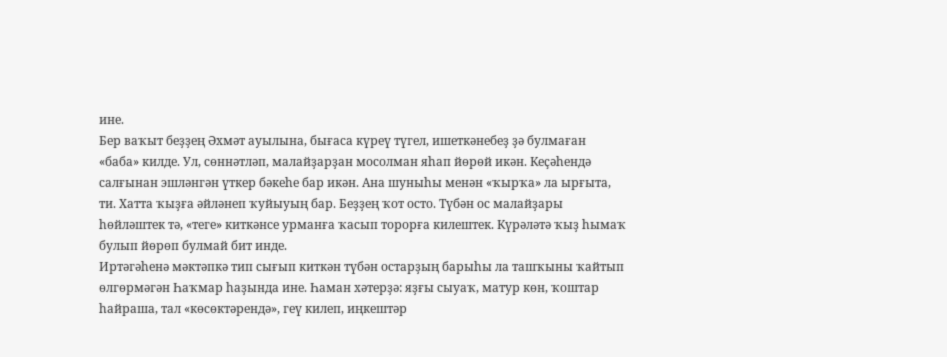ине.
Бер ваҡыт беҙҙең Әхмәт ауылына, бығаса күреү түгел, ишеткәнебеҙ ҙә булмаған «баба» килде. Ул, сөннәтләп, малайҙарҙан мосолман яһап йөрөй икән. Кеҫәһендә салғынан эшләнгән үткер бәкеһе бар икән. Ана шуныһы менән «ҡырҡа» ла ырғыта, ти. Хатта ҡыҙға әйләнеп ҡуйыуың бар. Беҙҙең ҡот осто. Түбән ос малайҙары һөйләштек тә, «теге» киткәнсе урманға ҡасып торорға килештек. Күрәләтә ҡыҙ һымаҡ булып йөрөп булмай бит инде.
Иртәгәһенә мәктәпкә тип сығып киткән түбән остарҙың барыһы ла ташҡыны ҡайтып өлгөрмәгән Һаҡмар һаҙында ине. Һаман хәтерҙә: яҙғы сыуаҡ, матур көн, ҡоштар һайраша, тал «көсөктәрендә», геү килеп, иңкештәр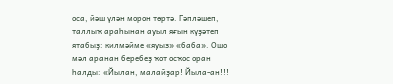оса, йәш үлән морон төртә. Гәпләшеп, таллыҡ араһынан ауыл яғын күҙәтеп ятабыҙ: килмәйме «яуыз» «баба». Ошо мәл аранан беребеҙ ҡот осҡос оран һалды: «Йылан, малайҙар! Йыла-ан!!!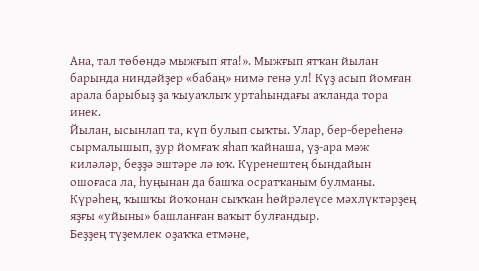Ана, тал төбөндә мыжғып ята!». Мыжғып ятҡан йылан барында ниндәйҙер «бабаң» нимә генә ул! Күҙ асып йомған арала барыбыҙ ҙа ҡыуаҡлыҡ уртаһындағы аҡланда тора инек.
Йылан, ысынлап та, күп булып сыҡты. Улар, бер-береһенә сырмалышып, ҙур йомғаҡ яһап ҡайнаша, үҙ-ара мәж киләләр, беҙҙә эштәре лә юҡ. Күренештең бындайын ошоғаса ла, һуңынан да башҡа осратҡаным булманы. Күрәһең, ҡышҡы йоҡонан сыҡҡан һөйрәлеүсе мәхлүктәрҙең яҙғы «уйыны» башланған ваҡыт булғандыр.
Беҙҙең түҙемлек оҙаҡҡа етмәне,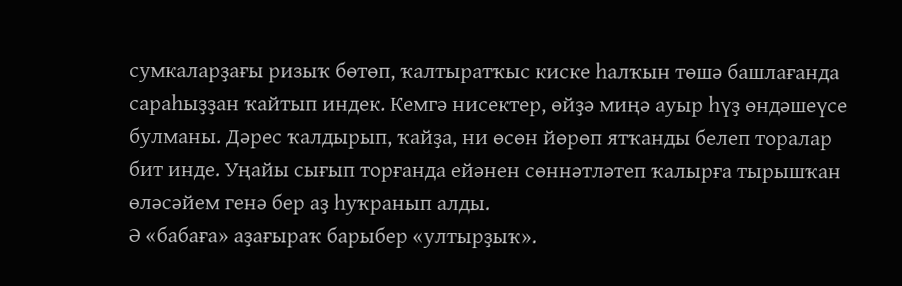сумкаларҙағы ризыҡ бөтөп, ҡалтыратҡыс киске һалҡын төшә башлағанда сараһыҙҙан ҡайтып индек. Кемгә нисектер, өйҙә миңә ауыр һүҙ өндәшеүсе булманы. Дәрес ҡалдырып, ҡайҙа, ни өсөн йөрөп ятҡанды белеп торалар бит инде. Уңайы сығып торғанда ейәнен сөннәтләтеп ҡалырға тырышҡан өләсәйем генә бер аҙ һуҡранып алды.
Ә «бабаға» аҙағыраҡ барыбер «ултырҙыҡ».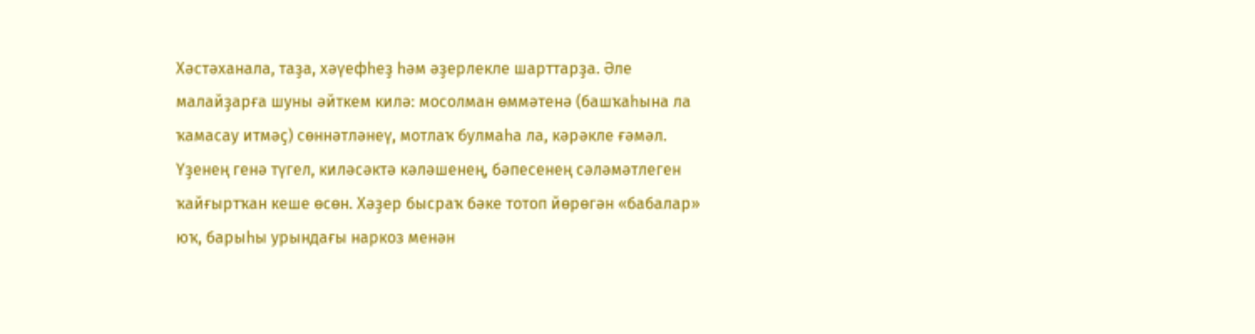Хәстәханала, таҙа, хәүефһеҙ һәм әҙерлекле шарттарҙа. Әле малайҙарға шуны әйткем килә: мосолман өммәтенә (башҡаһына ла ҡамасау итмәҫ) сөннәтләнеү, мотлаҡ булмаһа ла, кәрәкле ғәмәл. Үҙенең генә түгел, киләсәктә кәләшенең, бәпесенең сәләмәтлеген ҡайғыртҡан кеше өсөн. Хәҙер бысраҡ бәке тотоп йөрөгән «бабалар» юҡ, барыһы урындағы наркоз менән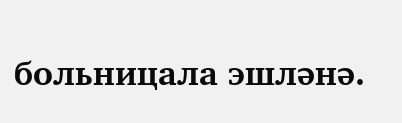больницала эшләнә.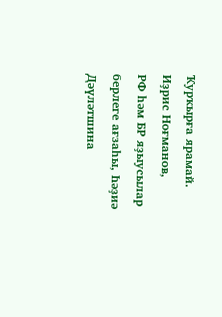Ҡурҡырға ярамай.
Иҙрис Ноғманов,
РФ һәм БР яҙыусылар берлеге ағзаһы, Һәҙиә Дәүләтшина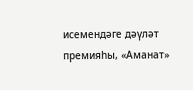исемендәге дәүләт премияһы, «Аманат»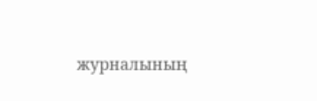журналының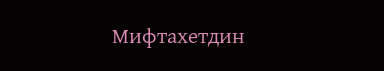Мифтахетдин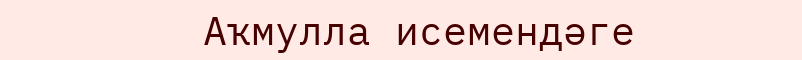Аҡмулла исемендәге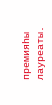премияһы лауреаты.